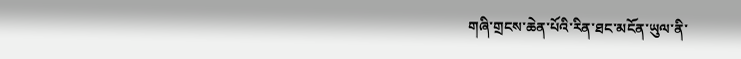གཞི་གྲངས་ཆེན་པོའི་རིན་ཐང་མངོན་ཡུལ་ནི་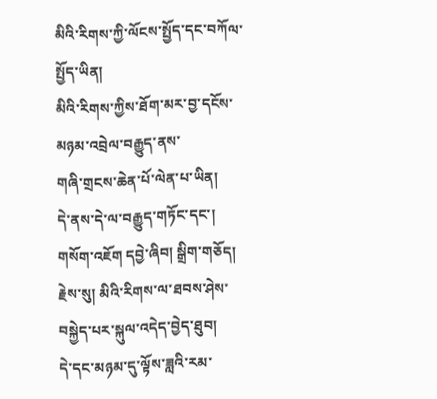མིའི་རིགས་ཀྱི་ལོངས་སྤྱོད་དང་བཀོལ་སྤྱོད་ཡིན།
མིའི་རིགས་ཀྱིས་ཐོག་མར་བྱ་དངོས་མཉམ་འབྲེལ་བརྒྱུད་ནས་
གཞི་གྲངས་ཆེན་པོ་ལེན་པ་ཡིན།
དེ་ནས་དེ་ལ་བརྒྱུད་གཏོང་དང་།
གསོག་འཇོག དབྱེ་ཞིབ། སྒྲིག་གཅོད།
རྗེས་སུ། མིའི་རིགས་ལ་ཐབས་ཤེས་བསྐྱེད་པར་སྐུལ་འདེད་བྱེད་ཐུབ།
དེ་དང་མཉམ་དུ་ལྟོས་ཟླའི་རམ་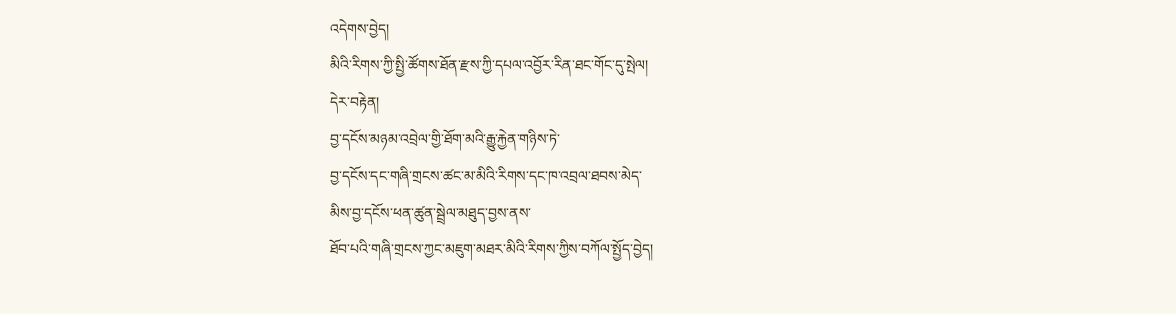འདེགས་བྱེད།
མིའི་རིགས་ཀྱི་སྤྱི་ཚོགས་ཐོན་རྫས་ཀྱི་དཔལ་འབྱོར་རིན་ཐང་གོང་དུ་སྤེལ།
དེར་བརྟེན།
བྱ་དངོས་མཉམ་འབྲེལ་གྱི་ཐོག་མའི་རྒྱུ་རྐྱེན་གཉིས་ཏེ་
བྱ་དངོས་དང་གཞི་གྲངས་ཚང་མ་མིའི་རིགས་དང་ཁ་འབྲལ་ཐབས་མེད་
མིས་བྱ་དངོས་ཕན་ཚུན་སྦྲེལ་མཐུད་བྱས་ནས་
ཐོབ་པའི་གཞི་གྲངས་ཀྱང་མཇུག་མཐར་མིའི་རིགས་ཀྱིས་བཀོལ་སྤྱོད་བྱེད།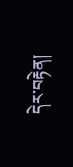དེར་བརྟེན།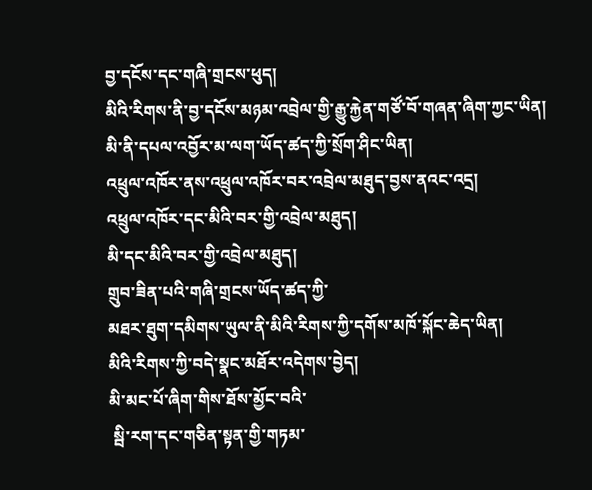བྱ་དངོས་དང་གཞི་གྲངས་ཕུད།
མིའི་རིགས་ནི་བྱ་དངོས་མཉམ་འབྲེལ་གྱི་རྒྱུ་རྐྱེན་གཙོ་བོ་གཞན་ཞིག་ཀྱང་ཡིན།
མི་ནི་དཔལ་འབྱོར་མ་ལག་ཡོད་ཚད་ཀྱི་སྲོག་ཤིང་ཡིན།
འཕྲུལ་འཁོར་ནས་འཕྲུལ་འཁོར་བར་འབྲེལ་མཐུད་བྱས་ནའང་འདྲ།
འཕྲུལ་འཁོར་དང་མིའི་བར་གྱི་འབྲེལ་མཐུད།
མི་དང་མིའི་བར་གྱི་འབྲེལ་མཐུད།
གྲུབ་ཟིན་པའི་གཞི་གྲངས་ཡོད་ཚད་ཀྱི་
མཐར་ཐུག་དམིགས་ཡུལ་ནི་མིའི་རིགས་ཀྱི་དགོས་མཁོ་སྐོང་ཆེད་ཡིན།
མིའི་རིགས་ཀྱི་བདེ་སྣང་མཐོར་འདེགས་བྱེད།
མི་མང་པོ་ཞིག་གིས་ཐོས་མྱོང་བའི་
 སྦི་རག་དང་གཅིན་སྟན་གྱི་གཏམ་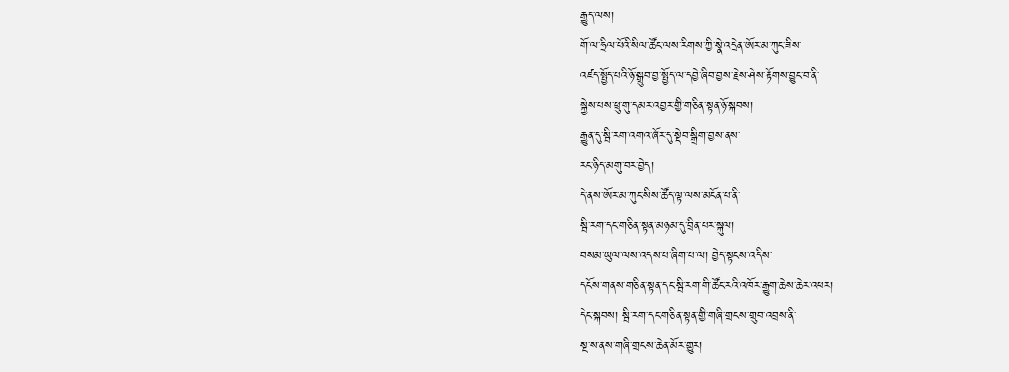རྒྱུད་ལས།
གོ་ལ་ཧྲིལ་པོའི་སིལ་ཚོང་ལས་རིགས་ཀྱི་སྣེ་འདྲེན་ཨོར་མ་ཀུང་ཟིས་
འཛད་སྤྱོད་པའི་ཉོ་སྒྲུབ་བྱ་སྤྱོད་ལ་དབྱེ་ཞིབ་བྱས་རྗེས་ཤེས་རྟོགས་བྱུང་བ་ནི་
སྐྱེས་པས་ཕྲུ་གུ་དམར་འབྱར་གྱི་གཅིན་སྟན་ཉོ་སྐབས།
རྒྱུན་དུ་སྦི་རག་འགའ་ཞོར་དུ་སྡེབ་སྒྲིག་བྱས་ནས་
རང་ཉིད་མགུ་བར་བྱེད།
དེ་ནས་ཨོར་མ་ཀུང་སིས་ཚོད་ལྟ་ལས་མངོན་པ་ནི་
སྦི་རག་དང་གཅིན་སྟན་མཉམ་དུ་བྲིན་པར་སྐུལ།
བསམ་ཡུལ་ལས་འདས་པ་ཞིག་པ་ལ། བྱེད་སྟངས་འདིས་
དངོས་གནས་གཅིན་སྟན་དང་སྦི་རག་གི་ཚོང་རའི་འཁོར་རྒྱུག་ཆེས་ཆེར་འཕར།
དེང་སྐབས། སྦི་རག་དང་གཅིན་སྟན་གྱི་གཞི་གྲངས་གྲུབ་འབྲས་ནི་
སྔ་ས་ནས་གཞི་གྲངས་ཆེན་མོར་གྱུར།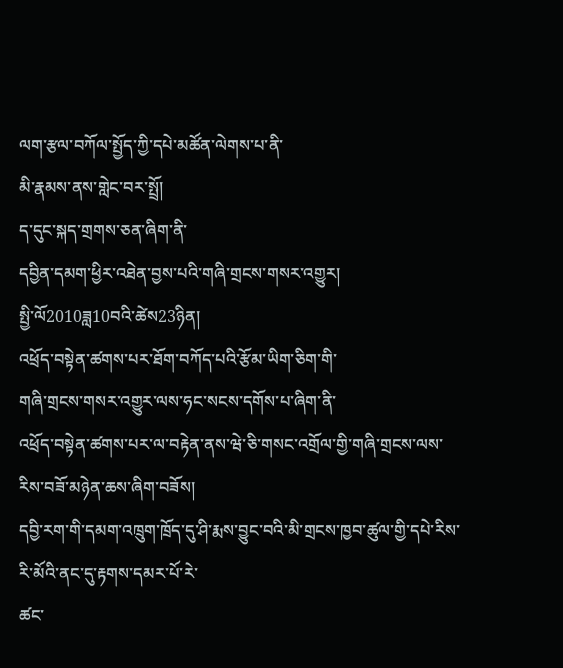ལག་རྩལ་བཀོལ་སྤྱོད་ཀྱི་དཔེ་མཚོན་ལེགས་པ་ནི་
མི་རྣམས་ནས་གླེང་བར་སྤྲོ།
ད་དུང་སྐད་གྲགས་ཅན་ཞིག་ནི་
དབྱིན་དམག་ཕྱིར་འཐེན་བྱས་པའི་གཞི་གྲངས་གསར་འགྱུར།
སྤྱི་ལོ2010ཟླ10བའི་ཚེས23ཉིན།
འཕྲོད་བསྟེན་ཚགས་པར་ཐོག་བཀོད་པའི་རྩོམ་ཡིག་ཅིག་གི་
གཞི་གྲངས་གསར་འགྱུར་ལས་ཧང་སངས་དགོས་པ་ཞིག་ནི་
འཕྲོད་བསྟེན་ཚགས་པར་ལ་བརྟེན་ནས་ཝེ་ཅི་གསང་འགྲོལ་གྱི་གཞི་གྲངས་ལས་
རིས་བཟོ་མཉེན་ཆས་ཞིག་བཟོས།
དབྱི་རག་གི་དམག་འཁྲུག་ཁྲོད་དུ་ཤི་རྨས་བྱུང་བའི་མི་གྲངས་ཁྱབ་ཚུལ་གྱི་དཔེ་རིས་
རི་མོའི་ནང་དུ་རྟགས་དམར་པོ་རེ་
ཚང་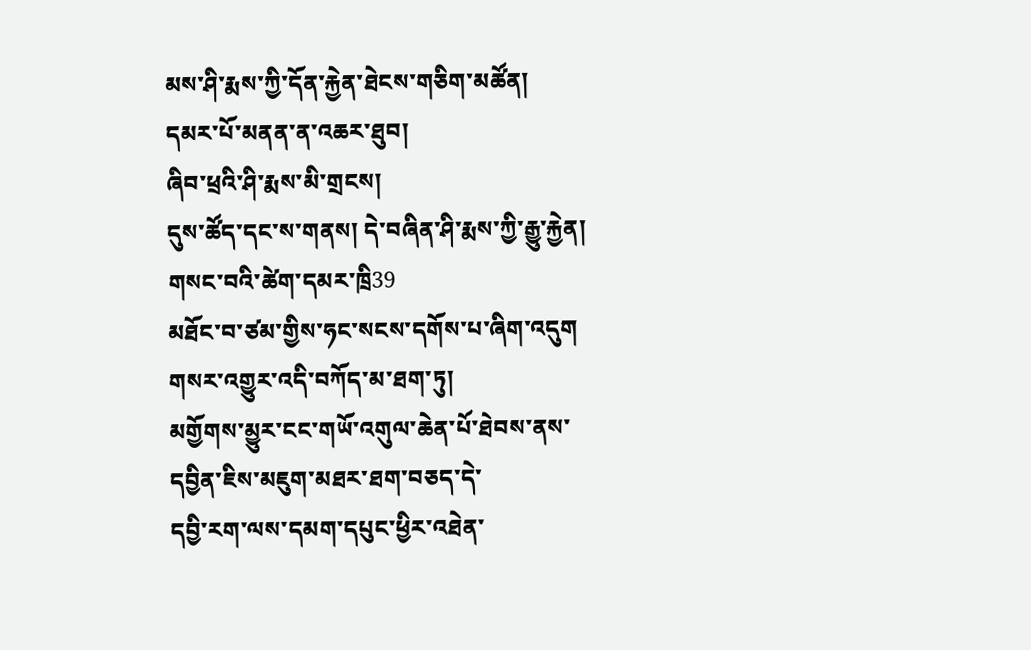མས་ཤི་རྨས་ཀྱི་དོན་རྐྱེན་ཐེངས་གཅིག་མཚོན།
དམར་པོ་མནན་ན་འཆར་ཐུབ།
ཞིབ་ཕྲའི་ཤི་རྨས་མི་གྲངས།
དུས་ཚོད་དང་ས་གནས། དེ་བཞིན་ཤི་རྨས་ཀྱི་རྒྱུ་རྐྱེན།
གསང་བའི་ཚེག་དམར་ཁྲི39
མཐོང་བ་ཙམ་གྱིས་ཧང་སངས་དགོས་པ་ཞིག་འདུག
གསར་འགྱུར་འདི་བཀོད་མ་ཐག་ཏུ།
མགྱོགས་མྱུར་ངང་གཡོ་འགུལ་ཆེན་པོ་ཐེབས་ནས་
དབྱིན་ཇིས་མཇུག་མཐར་ཐག་བཅད་དེ་
དབྱི་རག་ལས་དམག་དཔུང་ཕྱིར་འཐེན་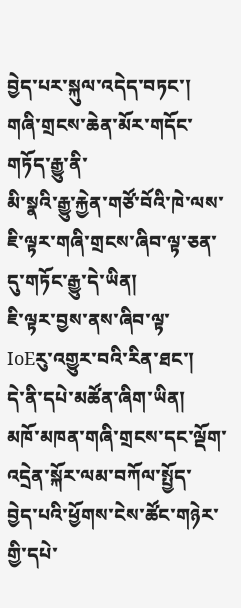བྱེད་པར་སྐུལ་འདེད་བཏང་།
གཞི་གྲངས་ཆེན་མོར་གདོང་གཏོད་རྒྱུ་ནི་
མི་སྣའི་རྒྱུ་རྐྱེན་གཙོ་བོའི་ཁེ་ལས་
ཇི་ལྟར་གཞི་གྲངས་ཞིབ་ལྟ་ཅན་དུ་གཏོང་རྒྱུ་དེ་ཡིན།
ཇི་ལྟར་བྱས་ནས་ཞིབ་ལྟ་
IoEརུ་འགྱུར་བའི་རིན་ཐང་།
དེ་ནི་དཔེ་མཚོན་ཞིག་ཡིན།
མཁོ་མཁན་གཞི་གྲངས་དང་ལྡོག་འདྲེན་སྐོར་ལམ་བཀོལ་སྤྱོད་
བྱེད་པའི་ཕྱོགས་ངེས་ཚོང་གཉེར་གྱི་དཔེ་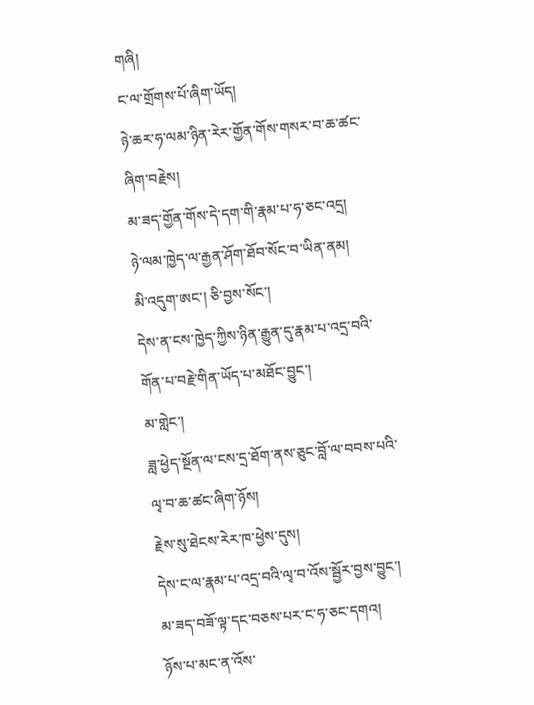གཞི།
ང་ལ་གྲོགས་པོ་ཞིག་ཡོད།
ཉེ་ཆར་ཧ་ལམ་ཉིན་རེར་གྱོན་གོས་གསར་བ་ཆ་ཚང་ཞིག་བརྗེས།
མ་ཟད་གྱོན་གོས་དེ་དག་གི་རྣམ་པ་ཧ་ཅང་འདྲ།
ཉེ་ལམ་ཁྱེད་ལ་རྒྱན་ཤོག་ཐོབ་སོང་བ་ཡིན་ནམ།
མི་འདུག་ཨང་། ཅི་བྱས་སོང་།
དེས་ན་ངས་ཁྱེད་ཀྱིས་ཉིན་རྒྱུན་དུ་རྣམ་པ་འདྲ་བའི་གོན་པ་བརྗེ་གིན་ཡོད་པ་མཐོང་བྱུང་།
མ་གླེང་།
ཟླ་ཕྱེད་སྔོན་ལ་ངས་དྲ་ཐོག་ནས་ཅུང་བློ་ལ་བབས་པའི་ལྭ་བ་ཆ་ཚང་ཞིག་ཉོས།
རྗེས་སུ་ཐེངས་རེར་ཁ་ཕྱེས་དུས།
དེས་ང་ལ་རྣམ་པ་འདྲ་བའི་ལྭ་བ་འོས་སྦྱོར་བྱས་བྱུང་།
མ་ཟད་བཟོ་ལྟ་དང་བཅས་པར་ང་ཧ་ཅང་དགའ།
ཉོས་པ་མང་ན་འོས་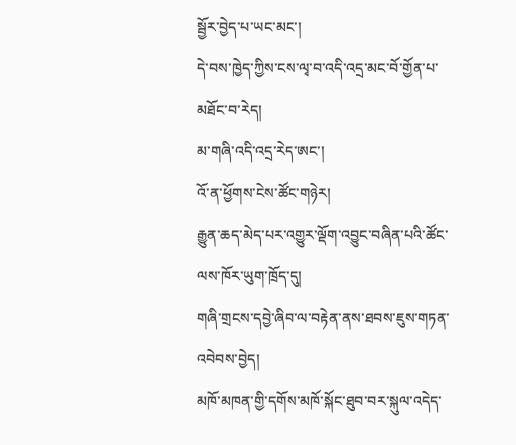སྦྱོར་བྱེད་པ་ཡང་མང་།
དེ་བས་ཁྱེད་ཀྱིས་ངས་ལྭ་བ་འདི་འདྲ་མང་བོ་གྱོན་པ་མཐོང་བ་རེད།
མ་གཞི་འདི་འདྲ་རེད་ཨང་།
འོ་ན་ཕྱོགས་ངེས་ཚོང་གཉེར།
རྒྱུན་ཆད་མེད་པར་འགྱུར་ལྡོག་འབྱུང་བཞིན་པའི་ཚོང་ལས་ཁོར་ཡུག་ཁྲོད་དུ།
གཞི་གྲངས་དབྱེ་ཞིབ་ལ་བརྟེན་ནས་ཐབས་ཇུས་གཏན་འབེབས་བྱེད།
མཁོ་མཁན་གྱི་དགོས་མཁོ་སྐོང་ཐུབ་བར་སྐུལ་འདེད་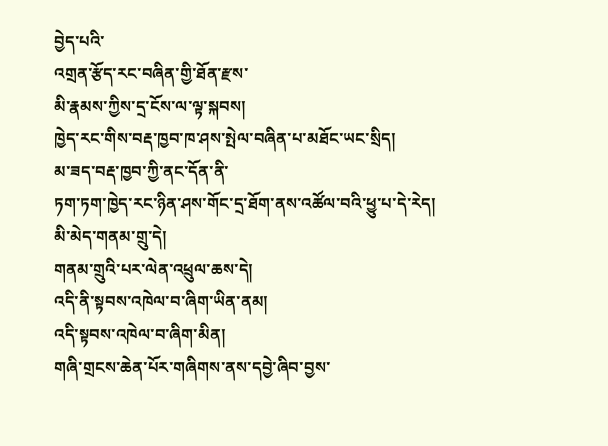བྱེད་པའི་
འགྲན་རྩོད་རང་བཞིན་གྱི་ཐོན་རྫས་
མི་རྣམས་ཀྱིས་དྲ་ངོས་ལ་ལྟ་སྐབས།
ཁྱེད་རང་གིས་བརྡ་ཁྱབ་ཁ་ཤས་སྤེལ་བཞིན་པ་མཐོང་ཡང་སྲིད།
མ་ཟད་བརྡ་ཁྱབ་ཀྱི་ནང་དོན་ནི་
ཏག་ཏག་ཁྱེད་རང་ཉིན་ཤས་གོང་དྲ་ཐོག་ནས་འཚོལ་བའི་ཕྱུ་པ་དེ་རེད།
མི་མེད་གནམ་གྲུ་དེ།
གནམ་གྲུའི་པར་ལེན་འཕྲུལ་ཆས་དེ།
འདི་ནི་སྟབས་འཁེལ་བ་ཞིག་ཡིན་ནམ།
འདི་སྟབས་འཁེལ་བ་ཞིག་མིན།
གཞི་གྲངས་ཆེན་པོར་གཞིགས་ནས་དབྱེ་ཞིབ་བྱས་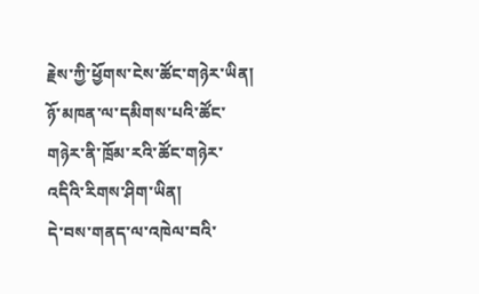རྗེས་ཀྱི་ཕྱོགས་ངེས་ཚོང་གཉེར་ཡིན།
ཉོ་མཁན་ལ་དམིགས་པའི་ཚོང་གཉེར་ནི་ཁྲོམ་རའི་ཚོང་གཉེར་འདིའི་རིགས་ཤིག་ཡིན།
དེ་བས་གནད་ལ་འཁེལ་བའི་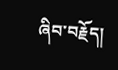ཞིབ་བརྗོད།